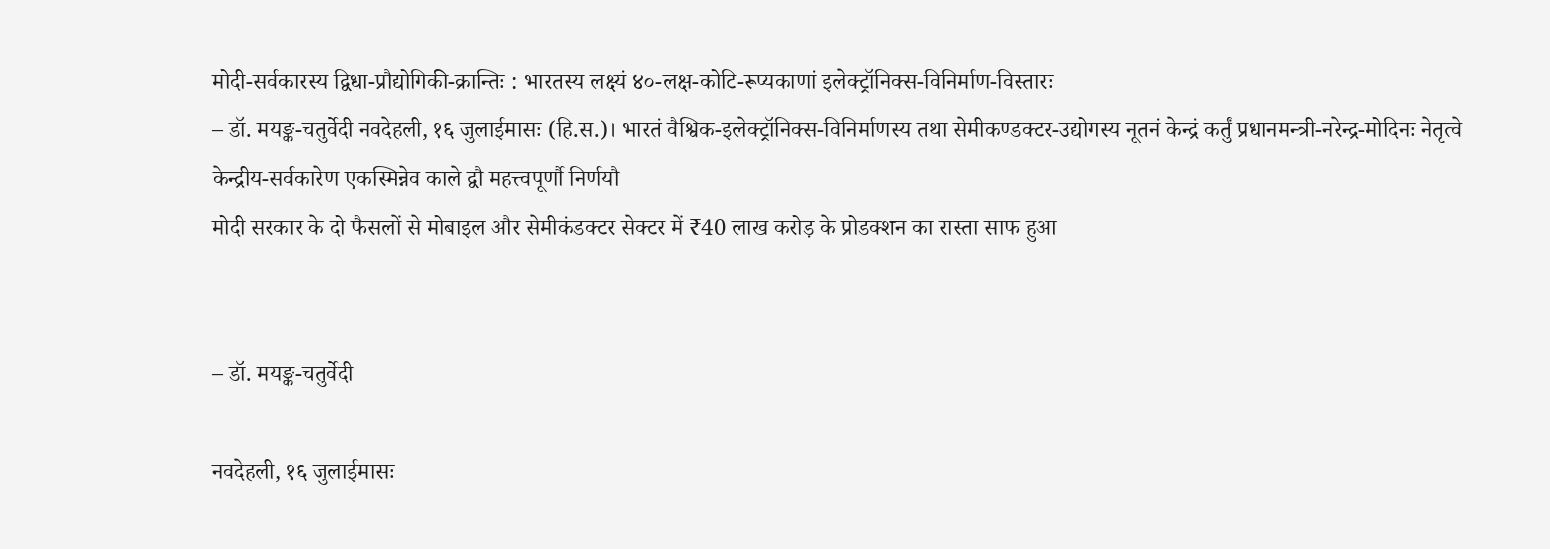मोदी-सर्वकारस्य द्विधा-प्रौद्योगिकी-क्रान्तिः : भारतस्य लक्ष्यं ४०-लक्ष-कोटि-रूप्यकाणां इलेक्ट्रॉनिक्स-विनिर्माण-विस्तारः
– डॉ. मयङ्क-चतुर्वेदी नवदेहली, १६ जुलाईमासः (हि.स.)। भारतं वैश्विक-इलेक्ट्रॉनिक्स-विनिर्माणस्य तथा सेमीकण्डक्टर-उद्योगस्य नूतनं केन्द्रं कर्तुं प्रधानमन्त्री-नरेन्द्र-मोदिनः नेतृत्वे केन्द्रीय-सर्वकारेण एकस्मिन्नेव काले द्वौ महत्त्वपूर्णौ निर्णयौ
मोदी सरकार के दो फैसलों से मोबाइल और सेमीकंडक्टर सेक्टर में ₹40 लाख करोड़ के प्रोडक्शन का रास्ता साफ हुआ


– डॉ. मयङ्क-चतुर्वेदी

नवदेहली, १६ जुलाईमासः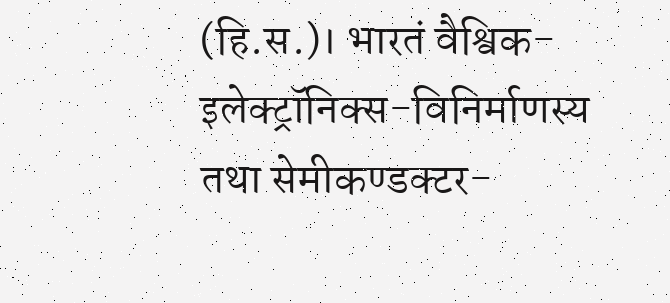(हि.स.)। भारतं वैश्विक-इलेक्ट्रॉनिक्स-विनिर्माणस्य तथा सेमीकण्डक्टर-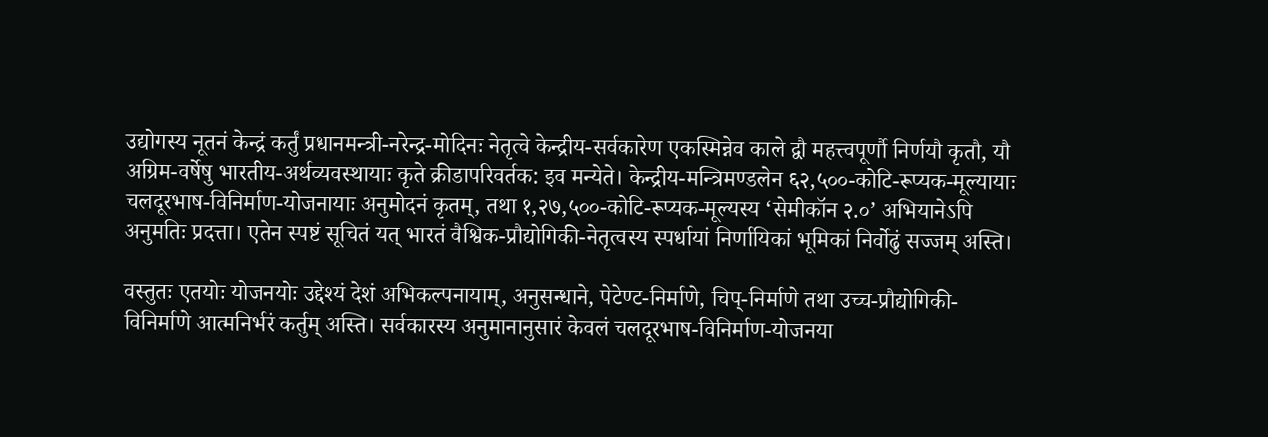उद्योगस्य नूतनं केन्द्रं कर्तुं प्रधानमन्त्री-नरेन्द्र-मोदिनः नेतृत्वे केन्द्रीय-सर्वकारेण एकस्मिन्नेव काले द्वौ महत्त्वपूर्णौ निर्णयौ कृतौ, यौ अग्रिम-वर्षेषु भारतीय-अर्थव्यवस्थायाः कृते क्रीडापरिवर्तक: इव मन्येते। केन्द्रीय-मन्त्रिमण्डलेन ६२,५००-कोटि-रूप्यक-मूल्यायाः चलदूरभाष-विनिर्माण-योजनायाः अनुमोदनं कृतम्, तथा १,२७,५००-कोटि-रूप्यक-मूल्यस्य ‘सेमीकॉन २.०’ अभियानेऽपि अनुमतिः प्रदत्ता। एतेन स्पष्टं सूचितं यत् भारतं वैश्विक-प्रौद्योगिकी-नेतृत्वस्य स्पर्धायां निर्णायिकां भूमिकां निर्वोढुं सज्जम् अस्ति।

वस्तुतः एतयोः योजनयोः उद्देश्यं देशं अभिकल्पनायाम्, अनुसन्धाने, पेटेण्ट-निर्माणे, चिप्-निर्माणे तथा उच्च-प्रौद्योगिकी-विनिर्माणे आत्मनिर्भरं कर्तुम् अस्ति। सर्वकारस्य अनुमानानुसारं केवलं चलदूरभाष-विनिर्माण-योजनया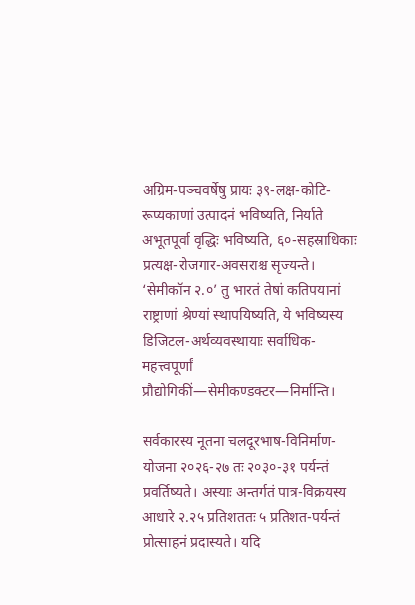अग्रिम-पञ्चवर्षेषु प्रायः ३९-लक्ष-कोटि-रूप्यकाणां उत्पादनं भविष्यति, निर्याते अभूतपूर्वा वृद्धिः भविष्यति, ६०-सहस्राधिकाः प्रत्यक्ष-रोजगार-अवसराश्च सृज्यन्ते। ‘सेमीकॉन २.०’ तु भारतं तेषां कतिपयानां राष्ट्राणां श्रेण्यां स्थापयिष्यति, ये भविष्यस्य डिजिटल-अर्थव्यवस्थायाः सर्वाधिक-महत्त्वपूर्णां प्रौद्योगिकीं—सेमीकण्डक्टर—निर्मान्ति।

सर्वकारस्य नूतना चलदूरभाष-विनिर्माण-योजना २०२६-२७ तः २०३०-३१ पर्यन्तं प्रवर्तिष्यते। अस्याः अन्तर्गतं पात्र-विक्रयस्य आधारे २.२५ प्रतिशततः ५ प्रतिशत-पर्यन्तं प्रोत्साहनं प्रदास्यते। यदि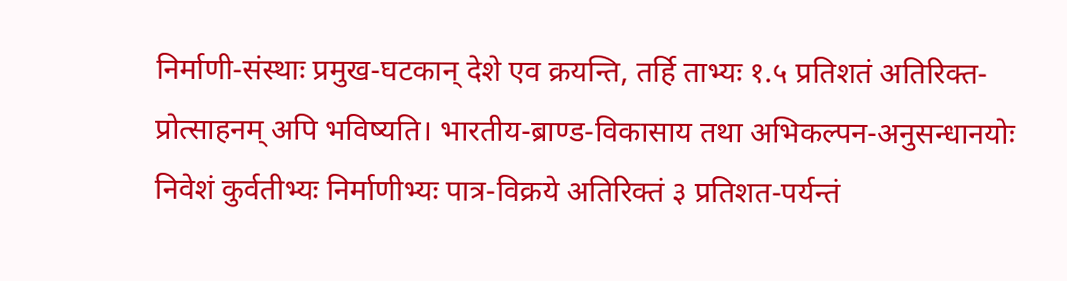निर्माणी-संस्थाः प्रमुख-घटकान् देशे एव क्रयन्ति, तर्हि ताभ्यः १.५ प्रतिशतं अतिरिक्त-प्रोत्साहनम् अपि भविष्यति। भारतीय-ब्राण्ड-विकासाय तथा अभिकल्पन-अनुसन्धानयोः निवेशं कुर्वतीभ्यः निर्माणीभ्यः पात्र-विक्रये अतिरिक्तं ३ प्रतिशत-पर्यन्तं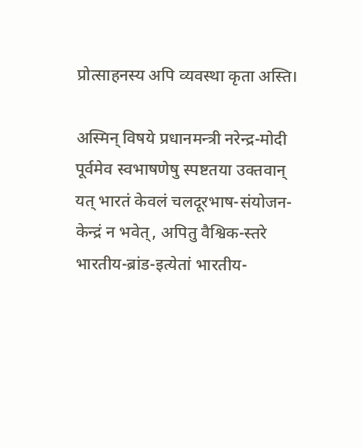प्रोत्साहनस्य अपि व्यवस्था कृता अस्ति।

अस्मिन् विषये प्रधानमन्त्री नरेन्द्र-मोदी पूर्वमेव स्वभाषणेषु स्पष्टतया उक्तवान् यत् भारतं केवलं चलदूरभाष-संयोजन-केन्द्रं न भवेत्, अपितु वैश्विक-स्तरे भारतीय-ब्रांड-इत्येतां भारतीय-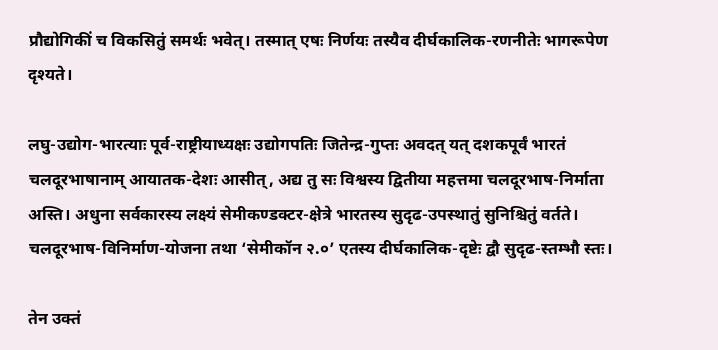प्रौद्योगिकीं च विकसितुं समर्थः भवेत्। तस्मात् एषः निर्णयः तस्यैव दीर्घकालिक-रणनीतेः भागरूपेण दृश्यते।

लघु-उद्योग-भारत्याः पूर्व-राष्ट्रीयाध्यक्षः उद्योगपतिः जितेन्द्र-गुप्तः अवदत् यत् दशकपूर्वं भारतं चलदूरभाषानाम् आयातक-देशः आसीत्, अद्य तु सः विश्वस्य द्वितीया महत्तमा चलदूरभाष-निर्माता अस्ति। अधुना सर्वकारस्य लक्ष्यं सेमीकण्डक्टर-क्षेत्रे भारतस्य सुदृढ-उपस्थातुं सुनिश्चितुं वर्तते। चलदूरभाष-विनिर्माण-योजना तथा ‘सेमीकॉन २.०’ एतस्य दीर्घकालिक-दृष्टेः द्वौ सुदृढ-स्तम्भौ स्तः।

तेन उक्तं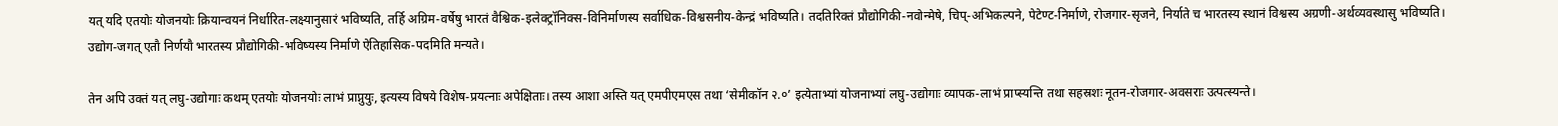यत् यदि एतयोः योजनयोः क्रियान्वयनं निर्धारित-लक्ष्यानुसारं भविष्यति, तर्हि अग्रिम-वर्षेषु भारतं वैश्विक-इलेक्ट्रॉनिक्स-विनिर्माणस्य सर्वाधिक-विश्वसनीय-केन्द्रं भविष्यति। तदतिरिक्तं प्रौद्योगिकी-नवोन्मेषे, चिप्-अभिकल्पने, पेटेण्ट-निर्माणे, रोजगार-सृजने, निर्याते च भारतस्य स्थानं विश्वस्य अग्रणी-अर्थव्यवस्थासु भविष्यति। उद्योग-जगत् एतौ निर्णयौ भारतस्य प्रौद्योगिकी-भविष्यस्य निर्माणे ऐतिहासिक-पदमिति मन्यते।

तेन अपि उक्तं यत् लघु-उद्योगाः कथम् एतयोः योजनयोः लाभं प्राप्नुयुः, इत्यस्य विषये विशेष-प्रयत्नाः अपेक्षिताः। तस्य आशा अस्ति यत् एमपीएमएस तथा ‘सेमीकॉन २.०’ इत्येताभ्यां योजनाभ्यां लघु-उद्योगाः व्यापक-लाभं प्राप्स्यन्ति तथा सहस्रशः नूतन-रोजगार-अवसराः उत्पत्स्यन्ते।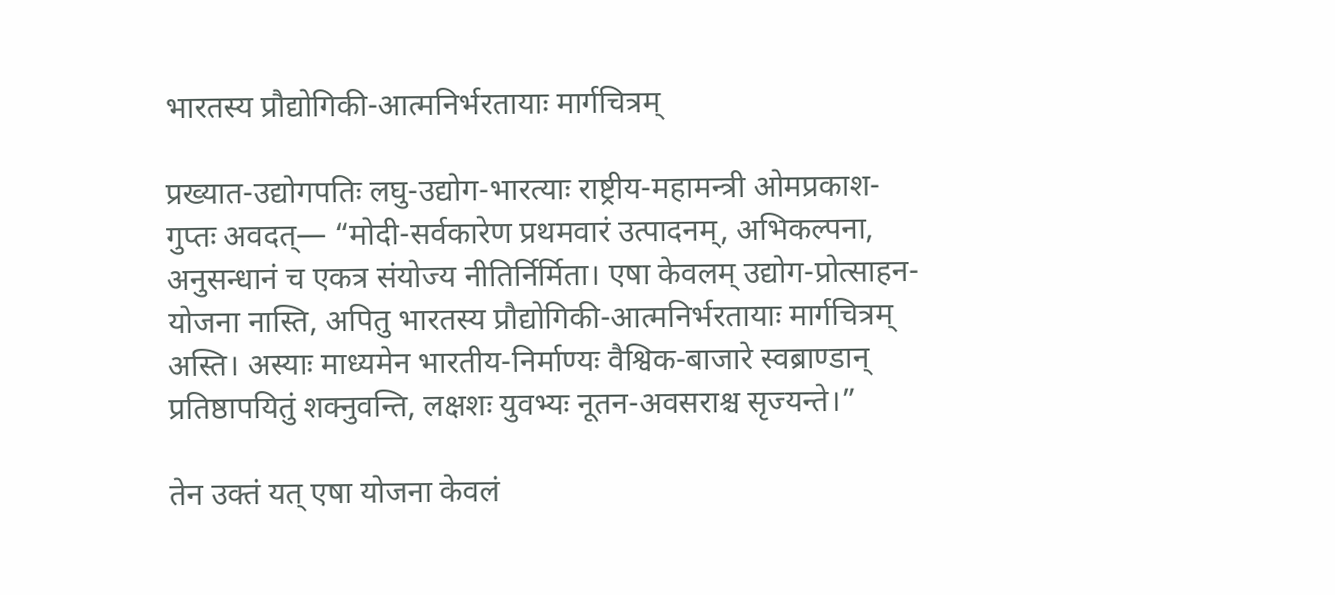भारतस्य प्रौद्योगिकी-आत्मनिर्भरतायाः मार्गचित्रम्

प्रख्यात-उद्योगपतिः लघु-उद्योग-भारत्याः राष्ट्रीय-महामन्त्री ओमप्रकाश-गुप्तः अवदत्— “मोदी-सर्वकारेण प्रथमवारं उत्पादनम्, अभिकल्पना, अनुसन्धानं च एकत्र संयोज्य नीतिर्निर्मिता। एषा केवलम् उद्योग-प्रोत्साहन-योजना नास्ति, अपितु भारतस्य प्रौद्योगिकी-आत्मनिर्भरतायाः मार्गचित्रम् अस्ति। अस्याः माध्यमेन भारतीय-निर्माण्यः वैश्विक-बाजारे स्वब्राण्डान् प्रतिष्ठापयितुं शक्नुवन्ति, लक्षशः युवभ्यः नूतन-अवसराश्च सृज्यन्ते।”

तेन उक्तं यत् एषा योजना केवलं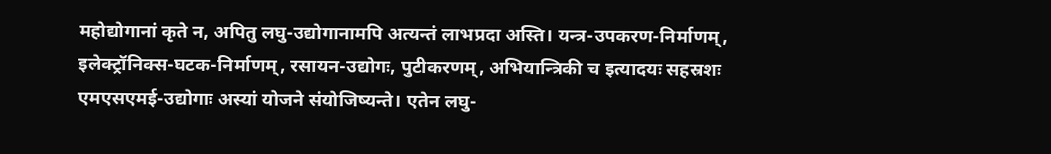महोद्योगानां कृते न, अपितु लघु-उद्योगानामपि अत्यन्तं लाभप्रदा अस्ति। यन्त्र-उपकरण-निर्माणम्, इलेक्ट्रॉनिक्स-घटक-निर्माणम्, रसायन-उद्योगः, पुटीकरणम्, अभियान्त्रिकी च इत्यादयः सहस्रशः एमएसएमई-उद्योगाः अस्यां योजने संयोजिष्यन्ते। एतेन लघु-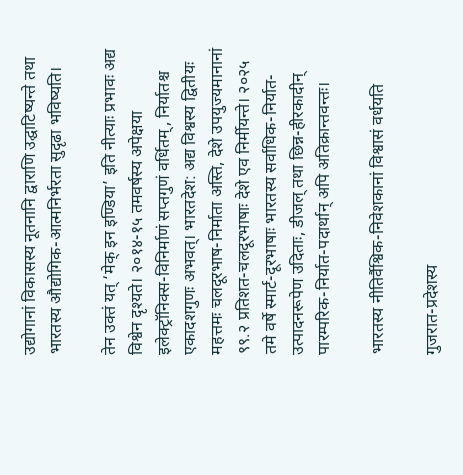उद्योगानां विकासस्य नूतनानि द्वाराणि उद्घाटिष्यन्ते तथा भारतस्य औद्योगिक-आत्मनिर्भरता सुदृढा भविष्यति।

तेन उक्तं यत् ‘मेक् इन इण्डिया’ इति नीत्याः प्रभावः अद्य विश्वेन दृश्यते। २०१४-१५ तमवर्षस्य अपेक्षया इलेक्ट्रॉनिक्स-विनिर्माणं सप्तगुणं वर्धितम्, निर्यातश्च एकादशगुणः अभवत्। भारतदेश: अद्य विश्वस्य द्वितीयः महत्तमः चलदूरभाष-निर्माता अस्ति, देशे उपयुज्यमानानां ९९.२ प्रतिशत-चलदूरभाषाः देशे एव निर्मीयन्ते। २०२५ तमे वर्षे स्मार्ट-दूरभाषाः भारतस्य सर्वाधिक-निर्यात-उत्पादनरूपेण उदिताः, डीजल् तथा छिन्न-हीरकादीन् पारम्परिक-निर्यात-पदार्थान् अपि अतिक्रान्तवन्तः।

भारतस्य नीतिर्वैश्विक-निवेशकानां विश्वासं वर्धयति

गुजरात-प्रदेशस्य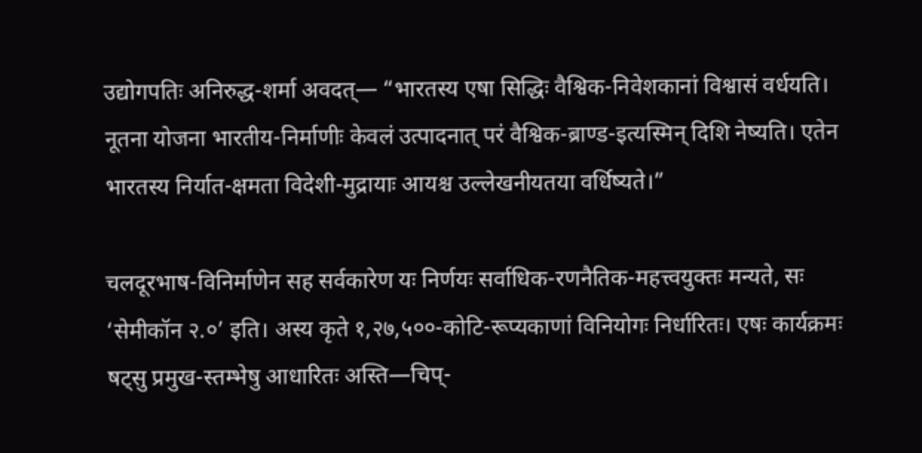उद्योगपतिः अनिरुद्ध-शर्मा अवदत्— “भारतस्य एषा सिद्धिः वैश्विक-निवेशकानां विश्वासं वर्धयति। नूतना योजना भारतीय-निर्माणीः केवलं उत्पादनात् परं वैश्विक-ब्राण्ड-इत्यस्मिन् दिशि नेष्यति। एतेन भारतस्य निर्यात-क्षमता विदेशी-मुद्रायाः आयश्च उल्लेखनीयतया वर्धिष्यते।”

चलदूरभाष-विनिर्माणेन सह सर्वकारेण यः निर्णयः सर्वाधिक-रणनैतिक-महत्त्वयुक्तः मन्यते, सः ‘सेमीकॉन २.०’ इति। अस्य कृते १,२७,५००-कोटि-रूप्यकाणां विनियोगः निर्धारितः। एषः कार्यक्रमः षट्सु प्रमुख-स्तम्भेषु आधारितः अस्ति—चिप्-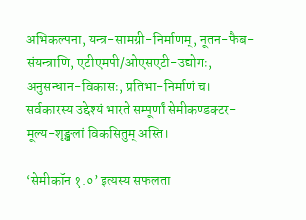अभिकल्पना, यन्त्र-सामग्री-निर्माणम्, नूतन-फैब-संयन्त्राणि, एटीएमपी/ओएसएटी-उद्योगः, अनुसन्धान-विकासः, प्रतिभा-निर्माणं च। सर्वकारस्य उद्देश्यं भारते सम्पूर्णां सेमीकण्डक्टर-मूल्य-शृङ्खलां विकसितुम् अस्ति।

‘सेमीकॉन १.०’ इत्यस्य सफलता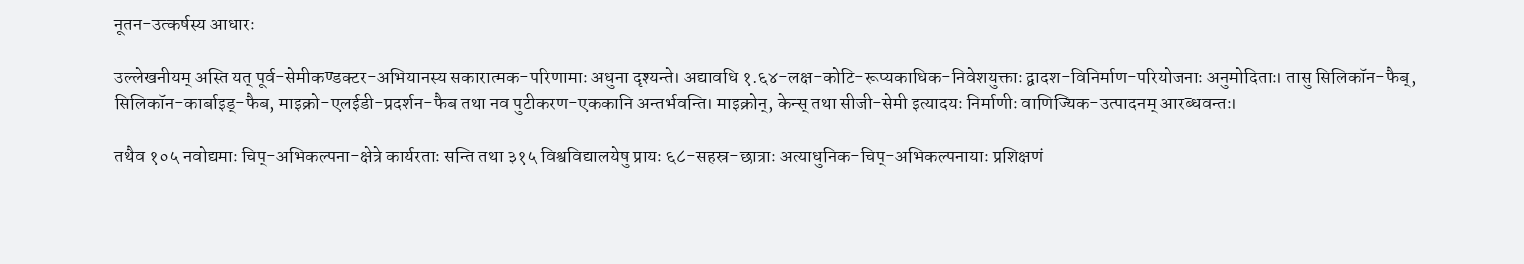नूतन-उत्कर्षस्य आधारः

उल्लेखनीयम् अस्ति यत् पूर्व-सेमीकण्डक्टर-अभियानस्य सकारात्मक-परिणामाः अधुना दृश्यन्ते। अद्यावधि १.६४-लक्ष-कोटि-रूप्यकाधिक-निवेशयुक्ताः द्वादश-विनिर्माण-परियोजनाः अनुमोदिताः। तासु सिलिकॉन-फैब्, सिलिकॉन-कार्बाइड्-फैब, माइक्रो-एलईडी-प्रदर्शन-फैब तथा नव पुटीकरण-एककानि अन्तर्भवन्ति। माइक्रोन्, केन्स् तथा सीजी-सेमी इत्यादयः निर्माणीः वाणिज्यिक-उत्पादनम् आरब्धवन्तः।

तथैव १०५ नवोद्यमाः चिप्-अभिकल्पना-क्षेत्रे कार्यरताः सन्ति तथा ३१५ विश्वविद्यालयेषु प्रायः ६८-सहस्र-छात्राः अत्याधुनिक-चिप्-अभिकल्पनायाः प्रशिक्षणं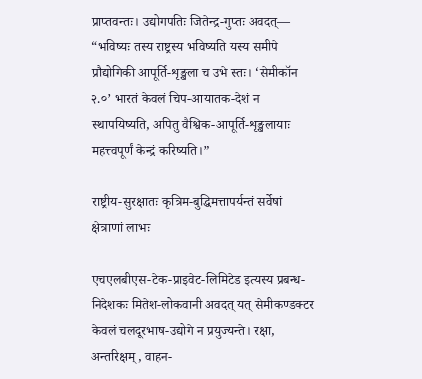प्राप्तवन्तः। उद्योगपतिः जितेन्द्र-गुप्तः अवदत्— “भविष्यः तस्य राष्ट्रस्य भविष्यति यस्य समीपे प्रौद्योगिकी आपूर्ति-शृङ्खला च उभे स्तः। ‘सेमीकॉन २.०’ भारतं केवलं चिप-आयातक-देशं न स्थापयिष्यति, अपितु वैश्विक-आपूर्ति-शृङ्खलायाः महत्त्वपूर्णं केन्द्रं करिष्यति।”

राष्ट्रीय-सुरक्षातः कृत्रिम-बुद्धिमत्तापर्यन्तं सर्वेषां क्षेत्राणां लाभः

एचएलबीएस-टेक-प्राइवेट-लिमिटेड इत्यस्य प्रबन्ध-निदेशकः मितेश-लोकवानी अवदत् यत् सेमीकण्डक्टर केवलं चलदूरभाष-उद्योगे न प्रयुज्यन्ते। रक्षा, अन्तरिक्षम्, वाहन-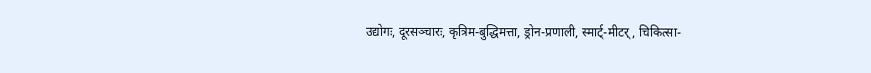उद्योगः, दूरसञ्चारः, कृत्रिम-बुद्धिमत्ता, ड्रोन-प्रणाली, स्मार्ट्-मीटर्, चिकित्सा-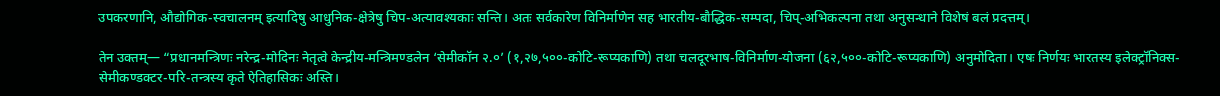उपकरणानि, औद्योगिक-स्वचालनम् इत्यादिषु आधुनिक-क्षेत्रेषु चिप-अत्यावश्यकाः सन्ति। अतः सर्वकारेण विनिर्माणेन सह भारतीय-बौद्धिक-सम्पदा, चिप्-अभिकल्पना तथा अनुसन्धाने विशेषं बलं प्रदत्तम्।

तेन उक्तम्— “प्रधानमन्त्रिणः नरेन्द्र-मोदिनः नेतृत्वे केन्द्रीय-मन्त्रिमण्डलेन ‘सेमीकॉन २.०’ (१,२७,५००-कोटि-रूप्यकाणि) तथा चलदूरभाष-विनिर्माण-योजना (६२,५००-कोटि-रूप्यकाणि) अनुमोदिता। एषः निर्णयः भारतस्य इलेक्ट्रॉनिक्स-सेमीकण्डक्टर-परि-तन्त्रस्य कृते ऐतिहासिकः अस्ति।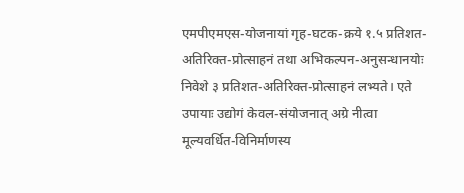एमपीएमएस-योजनायां गृह-घटक-क्रये १.५ प्रतिशत-अतिरिक्त-प्रोत्साहनं तथा अभिकल्पन-अनुसन्धानयोः निवेशे ३ प्रतिशत-अतिरिक्त-प्रोत्साहनं लभ्यते। एते उपायाः उद्योगं केवल-संयोजनात् अग्रे नीत्वा मूल्यवर्धित-विनिर्माणस्य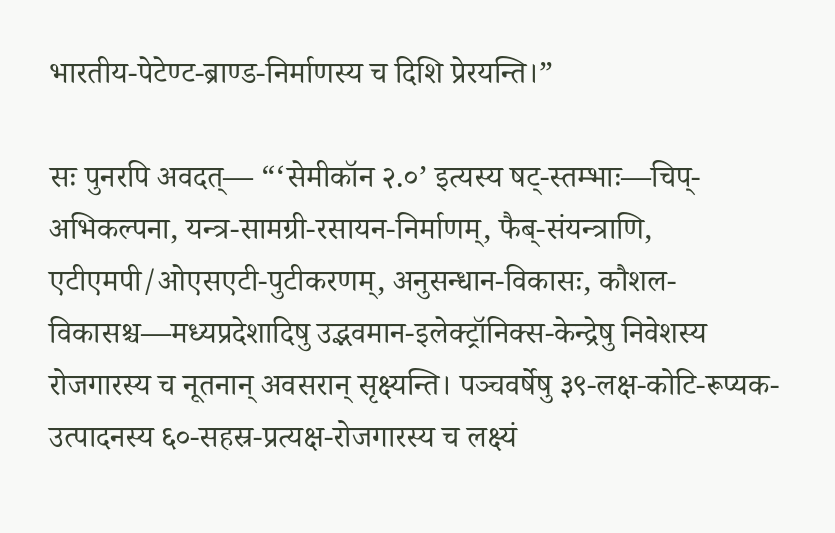भारतीय-पेटेण्ट-ब्राण्ड-निर्माणस्य च दिशि प्रेरयन्ति।”

सः पुनरपि अवदत्— “‘सेमीकॉन २.०’ इत्यस्य षट्-स्तम्भाः—चिप्-अभिकल्पना, यन्त्र-सामग्री-रसायन-निर्माणम्, फैब्-संयन्त्राणि, एटीएमपी/ओएसएटी-पुटीकरणम्, अनुसन्धान-विकासः, कौशल-विकासश्च—मध्यप्रदेशादिषु उद्भवमान-इलेक्ट्रॉनिक्स-केन्द्रेषु निवेशस्य रोजगारस्य च नूतनान् अवसरान् सृक्ष्यन्ति। पञ्चवर्षेषु ३९-लक्ष-कोटि-रूप्यक-उत्पादनस्य ६०-सहस्र-प्रत्यक्ष-रोजगारस्य च लक्ष्यं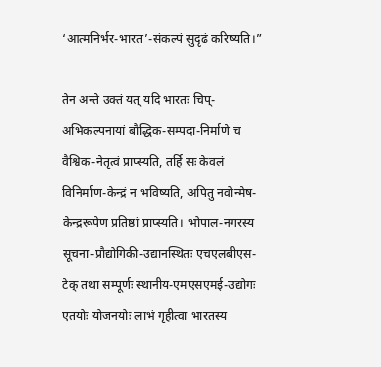‘आत्मनिर्भर-भारत’-संकल्पं सुदृढं करिष्यति।”

तेन अन्ते उक्तं यत् यदि भारतः चिप्-अभिकल्पनायां बौद्धिक-सम्पदा-निर्माणे च वैश्विक-नेतृत्वं प्राप्स्यति, तर्हि सः केवलं विनिर्माण-केन्द्रं न भविष्यति, अपितु नवोन्मेष-केन्द्ररूपेण प्रतिष्ठां प्राप्स्यति। भोपाल-नगरस्य सूचना-प्रौद्योगिकी-उद्यानस्थितः एचएलबीएस-टेक् तथा सम्पूर्णः स्थानीय-एमएसएमई-उद्योगः एतयोः योजनयोः लाभं गृहीत्वा भारतस्य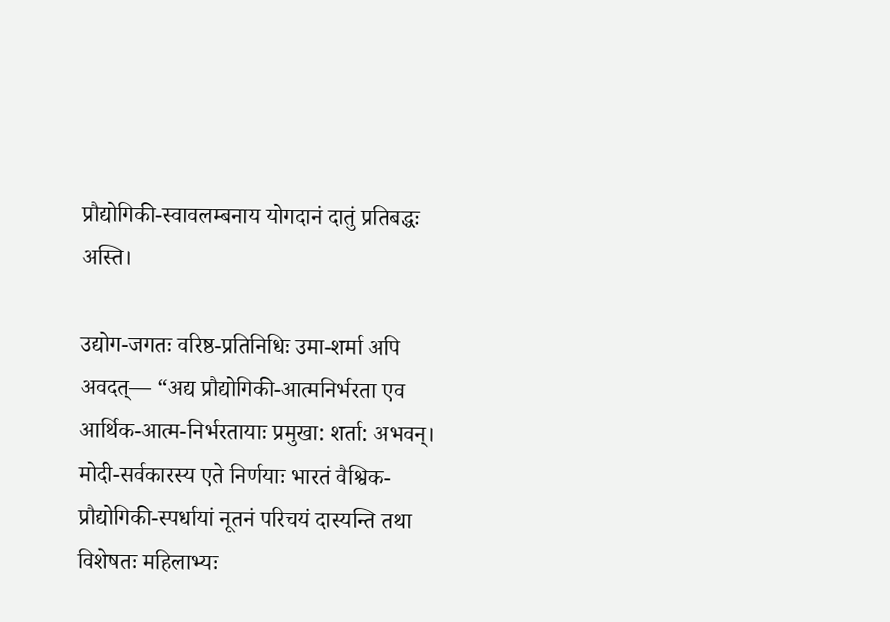प्रौद्योगिकी-स्वावलम्बनाय योगदानं दातुं प्रतिबद्धः अस्ति।

उद्योग-जगतः वरिष्ठ-प्रतिनिधिः उमा-शर्मा अपि अवदत्— “अद्य प्रौद्योगिकी-आत्मनिर्भरता एव आर्थिक-आत्म-निर्भरतायाः प्रमुखा: शर्ता: अभवन्। मोदी-सर्वकारस्य एते निर्णयाः भारतं वैश्विक-प्रौद्योगिकी-स्पर्धायां नूतनं परिचयं दास्यन्ति तथा विशेषतः महिलाभ्यः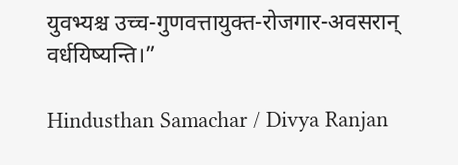युवभ्यश्च उच्च-गुणवत्तायुक्त-रोजगार-अवसरान् वर्धयिष्यन्ति।”

Hindusthan Samachar / Divya Ranjan